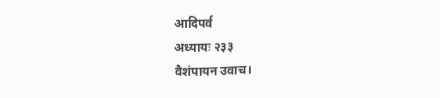आदिपर्व
अध्यायः २३३
वैशंपायन उवाच।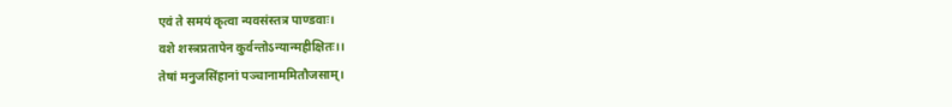एवं ते समयं कृत्वा न्यवसंस्तत्र पाण्डवाः।
वशे शस्त्रप्रतापेन कुर्वन्तोऽन्यान्महीक्षितः।।
तेषां मनुजसिंहानां पञ्चानाममितौजसाम्।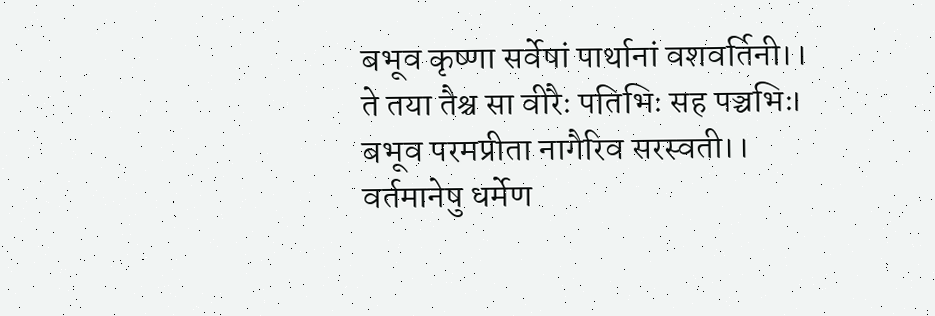बभूव कृष्णा सर्वेषां पार्थानां वशवर्तिनी।।
ते तया तैश्च सा वीरैः पतिभिः सह पञ्चभिः।
बभूव परमप्रीता नागैरिव सरस्वती।।
वर्तमानेषु धर्मेण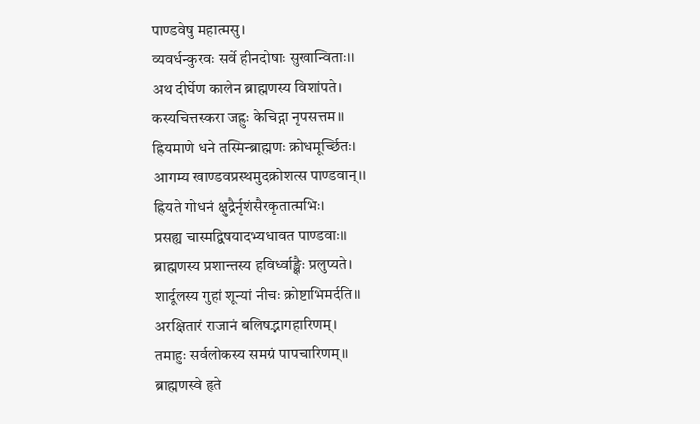पाण्डवेषु महात्मसु।
व्यवर्धन्कुरवः सर्वे हीनदोषाः सुखान्विताः।।
अथ दीर्घेण कालेन ब्राह्मणस्य विशांपते।
कस्यचित्तस्करा जह्रुः केचिद्गा नृपसत्तम।।
ह्रियमाणे धने तस्मिन्ब्राह्मणः क्रोधमूर्च्छितः।
आगम्य खाण्डवप्रस्थमुदक्रोशत्स पाण्डवान्।।
ह्रियते गोधनं क्षुद्रैर्नृशंसैरकृतात्मभिः।
प्रसह्य चास्मद्विषयादभ्यधावत पाण्डवाः।।
ब्राह्मणस्य प्रशान्तस्य हविर्ध्वाङ्क्षैः प्रलुप्यते।
शार्दूलस्य गुहां शून्यां नीचः क्रोष्टाभिमर्दति।।
अरक्षितारं राजानं बलिषद्भागहारिणम्।
तमाहुः सर्वलोकस्य समग्रं पापचारिणम्।।
ब्राह्मणस्वे हृते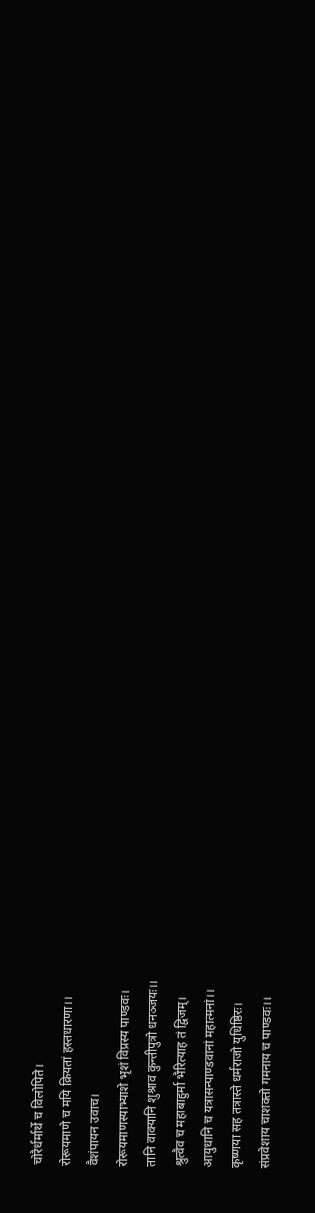चोरैर्धर्मार्थे च विलोपिते।
रोरूयमाणे च मयि क्रियतां हस्तधारणा।।
वैशंपायन उवाच।
रोरूयमाणस्याभ्याशे भृशं विप्रस्य पाण्डवः।
तानि वाक्यानि शुश्राव कुन्तीपुत्रो धनञ्जयः।।
श्रुत्वैव च महाबाहुर्मा भैरित्याह तं द्विजम्।
आयुधानि च यत्रासन्पाण्डवानां महात्मनां।।
कृष्णया सह तत्रास्ते धर्मराजो युधिष्ठिरः।
संप्रवेशाय चाशक्तो गमनाय च पाण्डवः।।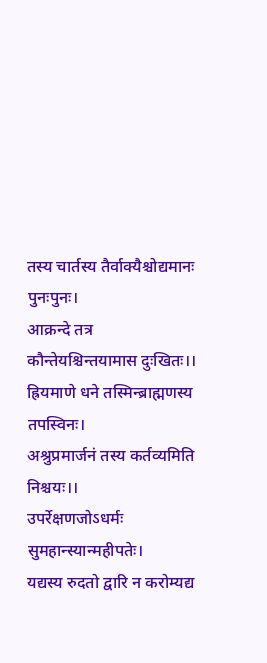तस्य चार्तस्य तैर्वाक्यैश्चोद्यमानः पुनःपुनः।
आक्रन्दे तत्र कौन्तेयश्चिन्तयामास दुःखितः।।
ह्रियमाणे धने तस्मिन्ब्राह्मणस्य तपस्विनः।
अश्रुप्रमार्जनं तस्य कर्तव्यमिति निश्चयः।।
उपर्रेक्षणजोऽधर्मः सुमहान्स्यान्महीपतेः।
यद्यस्य रुदतो द्वारि न करोम्यद्य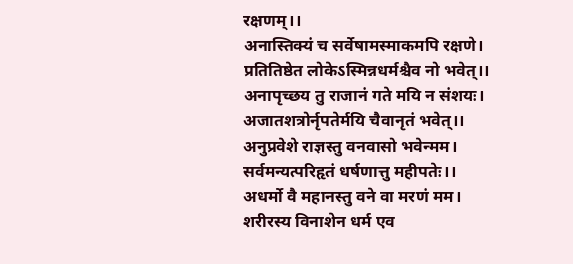रक्षणम्।।
अनास्तिक्यं च सर्वेषामस्माकमपि रक्षणे।
प्रतितिष्ठेत लोकेऽस्मिन्नधर्मश्चैव नो भवेत्।।
अनापृच्छय तु राजानं गते मयि न संशयः।
अजातशत्रोर्नृपतेर्मयि चैवानृतं भवेत्।।
अनुप्रवेशे राज्ञस्तु वनवासो भवेन्मम।
सर्वमन्यत्परिहृतं धर्षणात्तु महीपतेः।।
अधर्मो वै महानस्तु वने वा मरणं मम।
शरीरस्य विनाशेन धर्म एव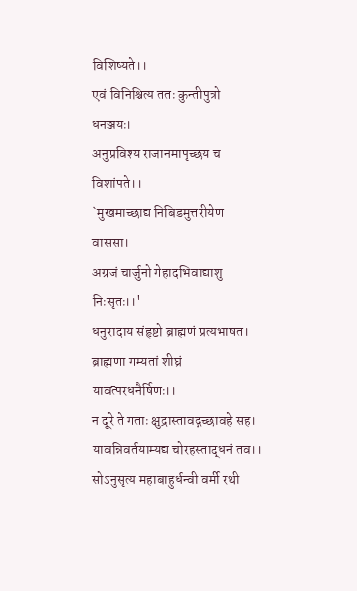विशिष्यते।।
एवं विनिश्चित्य ततः कुन्तीपुत्रो धनञ्जयः।
अनुप्रविश्य राजानमापृच्छय च विशांपते।।
`मुखमाच्छाद्य निबिडमुत्तरीयेण वाससा।
अग्रजं चार्जुनो गेहादभिवाद्याशु निःसृतः।।'
धनुरादाय संहृष्टो ब्राह्मणं प्रत्यभाषत।
ब्राह्मणा गम्यतां शीघ्रं यावत्परधनैर्षिणः।।
न दूरे ते गताः क्षुद्रास्तावद्गच्छावहे सह।
यावन्निवर्तयाम्यद्य चोरहस्ताद्धनं तव।।
सोऽनुसृत्य महाबाहुर्धन्वी वर्मी रथी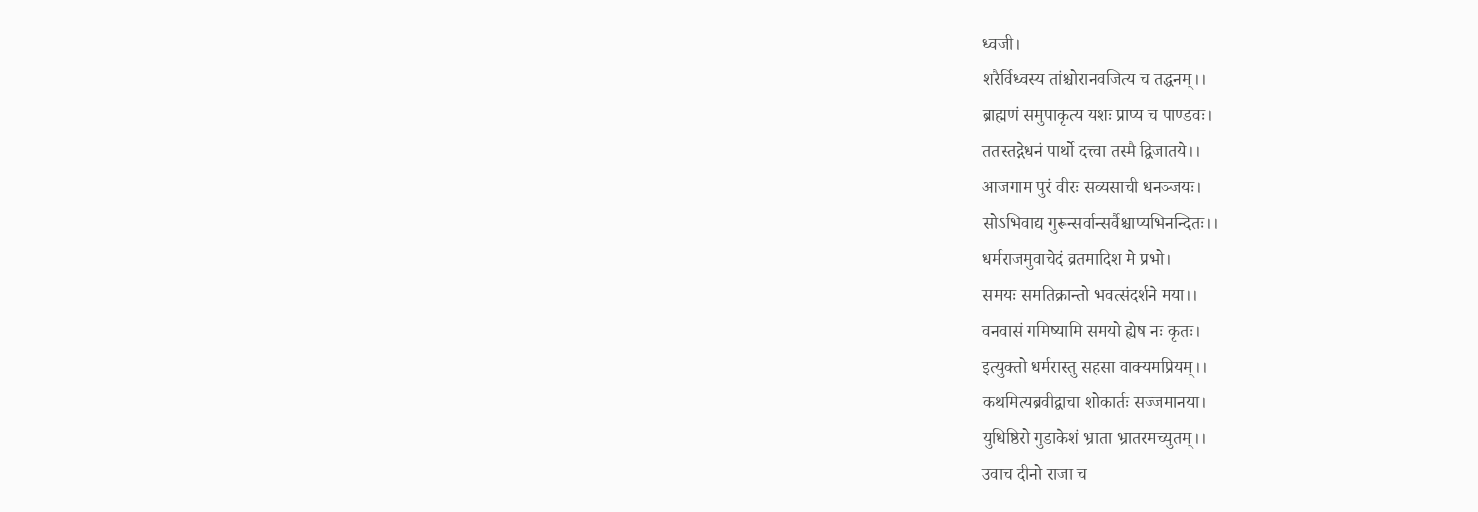ध्वजी।
शरैर्विध्वस्य तांश्चोरानवजित्य च तद्धनम्।।
ब्राह्मणं समुपाकृत्य यशः प्राप्य च पाण्डवः।
ततस्तद्गेधनं पार्थो दत्त्वा तस्मै द्विजातये।।
आजगाम पुरं वीरः सव्यसाची धनञ्जयः।
सोऽभिवाद्य गुरून्सर्वान्सर्वैश्चाप्यभिनन्दितः।।
धर्मराजमुवाचेदं व्रतमादिश मे प्रभो।
समयः समतिक्रान्तो भवत्संदर्शने मया।।
वनवासं गमिष्यामि समयो ह्येष नः कृतः।
इत्युक्तो धर्मरास्तु सहसा वाक्यमप्रियम्।।
कथमित्यब्रवीद्वाचा शोकार्तः सज्जमानया।
युधिष्ठिरो गुडाकेशं भ्राता भ्रातरमच्युतम्।।
उवाच दीनो राजा च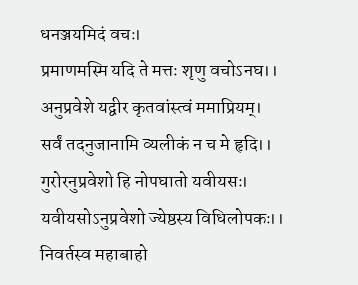धनञ्जयमिदं वचः।
प्रमाणमस्मि यदि ते मत्तः शृणु वचोऽनघ।।
अनुप्रवेशे यद्वीर कृतवांस्त्वं ममाप्रियम्।
सर्वं तदनुजानामि व्यलीकं न च मे हृदि।।
गुरोरनुप्रवेशो हि नोपघातो यवीयसः।
यवीयसोऽनुप्रवेशो ज्येष्ठस्य विधिलोपकः।।
निवर्तस्व महाबाहो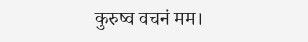कुरुष्व वचनं मम।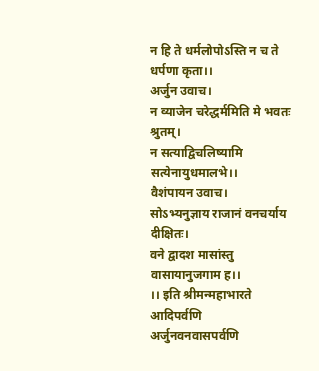न हि ते धर्मलोपोऽस्ति न च ते धर्पणा कृता।।
अर्जुन उवाच।
न व्याजेन चरेद्धर्ममिति मे भवतः श्रुतम्।
न सत्याद्विचलिष्यामि सत्येनायुधमालभे।।
वैशंपायन उवाच।
सोऽभ्यनुज्ञाय राजानं वनचर्याय दीक्षितः।
वने द्वादश मासांस्तु वासायानुजगाम ह।।
।। इति श्रीमन्महाभारते आदिपर्वणि
अर्जुनवनवासपर्वणि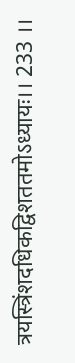त्रयस्त्रिंशदधिकद्विशततमोऽध्यायः।। 233 ।।